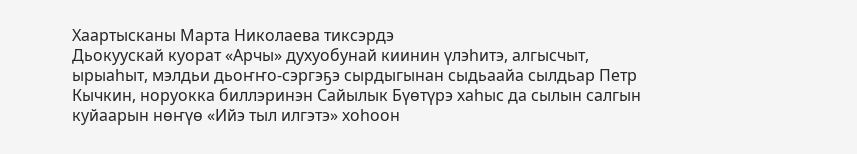Хаартысканы Марта Николаева тиксэрдэ
Дьокуускай куорат «Арчы» духуобунай киинин үлэһитэ, алгысчыт, ырыаһыт, мэлдьи дьоҥҥо-сэргэҕэ сырдыгынан сыдьаайа сылдьар Петр Кычкин, норуокка биллэринэн Сайылык Бүөтүрэ хаһыс да сылын салгын куйаарын нөҥүө «Ийэ тыл илгэтэ» хоһоон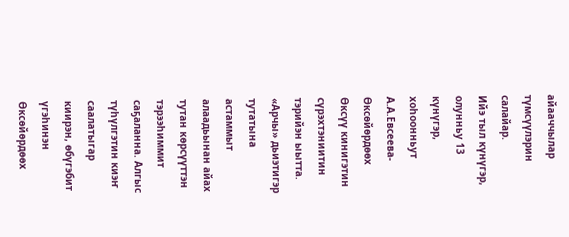айааччылар түмсүүлэрин салайар.
Ийэ тыл күнүгэр, олунньу 13 күнүгэр, хоһоонньут А.А.Евсеева-Өксөйөрдөөх Өксүү кинигэтин сүрэхтэниитин тэрийэн ыытта. «Арчы» дьиэтигэр тутатына астаммыт алаадьынан айах тутан көрсүүттэн тэрээһиммит саҕаланна. Алгыс түһүлгэтин киэҥ саалатыгар киирэн, өбүгэбит үгэһинэн Өксөйөрдөөх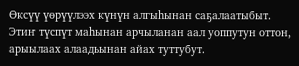Өксүү үөрүүлээх күнүн алгыһынан саҕалаатыбыт. Этиҥ түспүт маһынан арчыланан аал уоппутун оттон, арыылаах алаадьынан айах туттубут.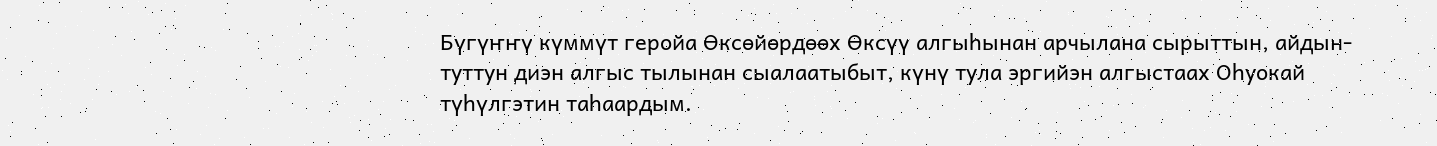Бүгүҥҥү күммүт геройа Өксөйөрдөөх Өксүү алгыһынан арчылана сырыттын, айдын-туттун диэн алгыс тылынан сыалаатыбыт, күнү тула эргийэн алгыстаах Оһуокай түһүлгэтин таһаардым.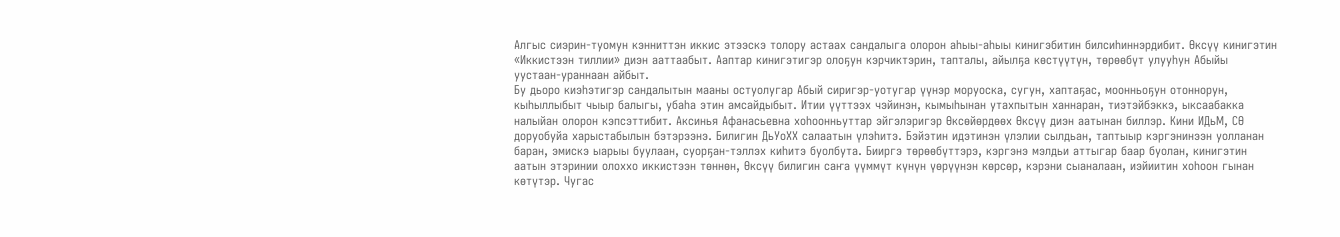Алгыс сиэрин-туомун кэнниттэн иккис этээскэ толору астаах сандалыга олорон аһыы-аһыы кинигэбитин билсиһиннэрдибит. Өксүү кинигэтин «Иккистээн тиллии» диэн ааттаабыт. Ааптар кинигэтигэр олоҕун кэрчиктэрин, тапталы, айылҕа көстүүтүн, төрөөбүт улууһун Абыйы уустаан-ураннаан айбыт.
Бу дьоро киэһэтигэр сандалытын мааны остуолугар Абый сиригэр-уотугар үүнэр моруоска, сугун, хаптаҕас, моонньоҕун отоннорун, кыһыллыбыт чыыр балыгы, убаһа этин амсайдыбыт. Итии үүттээх чэйинэн, кымыһынан утахпытын ханнаран, тиэтэйбэккэ, ыксаабакка налыйан олорон кэпсэттибит. Аксинья Афанасьевна хоһоонньуттар эйгэлэригэр Өксөйөрдөөх Өксүү диэн аатынан биллэр. Кини ИДьМ, СӨ доруобуйа харыстабылын бэтэрээнэ. Билигин ДьУоХХ салаатын үлэһитэ. Бэйэтин идэтинэн үлэлии сылдьан, таптыыр кэргэнинээн уолланан баран, эмискэ ыарыы буулаан, суорҕан-тэллэх киһитэ буолбута. Бииргэ төрөөбүттэрэ, кэргэнэ мэлдьи аттыгар баар буолан, кинигэтин аатын этэринии олоххо иккистээн төннөн, Өксүү билигин саҥа үүммүт күнүн үөрүүнэн көрсөр, кэрэни сыаналаан, иэйиитин хоһоон гынан көтүтэр. Чугас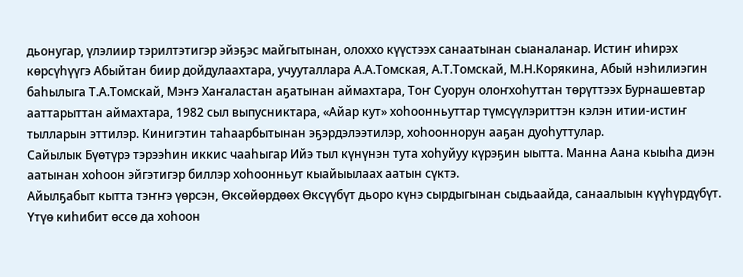дьонугар, үлэлиир тэрилтэтигэр эйэҕэс майгытынан, олоххо күүстээх санаатынан сыаналанар. Истиҥ иһирэх көрсүһүүгэ Абыйтан биир дойдулаахтара, учууталлара А.А.Томская, А.Т.Томскай, М.Н.Корякина, Абый нэһилиэгин баһылыга Т.А.Томскай, Мэҥэ Хаҥаластан аҕатынан аймахтара, Тоҥ Суорун олоҥхоһуттан төрүттээх Бурнашевтар ааттарыттан аймахтара, 1982 сыл выпусниктара, «Айар кут» хоһоонньуттар түмсүүлэриттэн кэлэн итии-истиҥ тылларын эттилэр. Кинигэтин таһаарбытынан эҕэрдэлээтилэр, хоһооннорун ааҕан дуоһуттулар.
Сайылык Бүөтүрэ тэрээһин иккис чааһыгар Ийэ тыл күнүнэн тута хоһуйуу күрэҕин ыытта. Манна Аана кыыһа диэн аатынан хоһоон эйгэтигэр биллэр хоһоонньут кыайыылаах аатын сүктэ.
Айылҕабыт кытта тэҥҥэ үөрсэн, Өксөйөрдөөх Өксүүбүт дьоро күнэ сырдыгынан сыдьаайда, санаалыын күүһүрдүбүт.
Үтүө киһибит өссө да хоһоон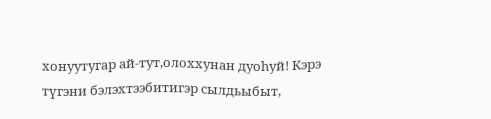хонуутугар ай-тут,олоххунан дуоһуй! Кэрэ түгэни бэлэхтээбитигэр сылдьыбыт,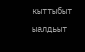кыттыбыт ыалдьыт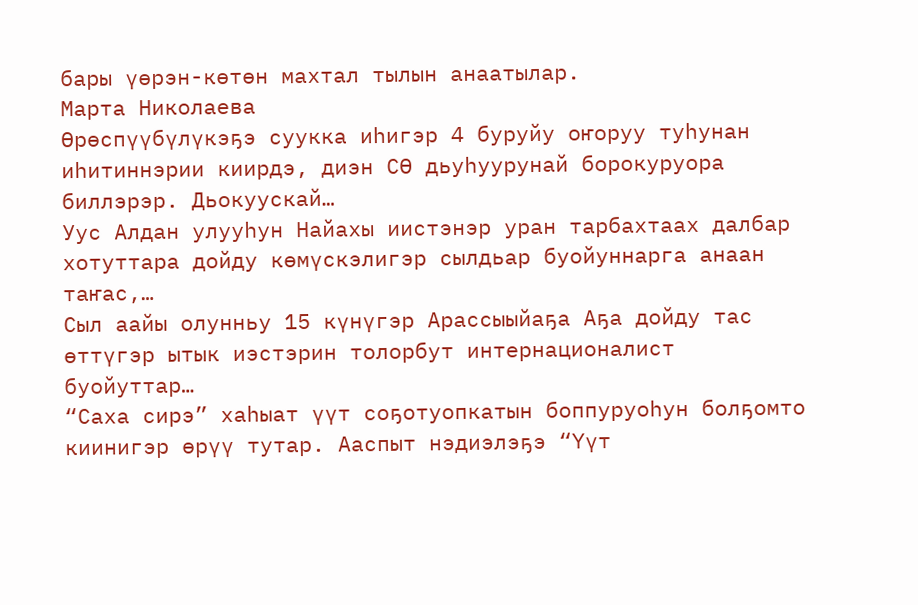бары үөрэн-көтөн махтал тылын анаатылар.
Марта Николаева
Өрөспүүбүлүкэҕэ суукка иһигэр 4 буруйу оҥоруу туһунан иһитиннэрии киирдэ, диэн СӨ дьуһуурунай борокуруора биллэрэр. Дьокуускай…
Уус Алдан улууһун Найахы иистэнэр уран тарбахтаах далбар хотуттара дойду көмүскэлигэр сылдьар буойуннарга анаан таҥас,…
Сыл аайы олунньу 15 күнүгэр Арассыыйаҕа Аҕа дойду тас өттүгэр ытык иэстэрин толорбут интернационалист буойуттар…
“Саха сирэ” хаһыат үүт соҕотуопкатын боппуруоһун болҕомто киинигэр өрүү тутар. Ааспыт нэдиэлэҕэ “Үүт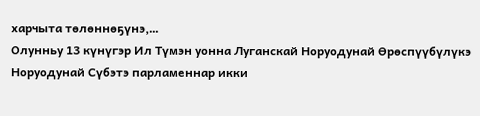харчыта төлөннөҕүнэ,…
Олунньу 13 күнүгэр Ил Түмэн уонна Луганскай Норуодунай Өрөспүүбүлүкэ Норуодунай Сүбэтэ парламеннар икки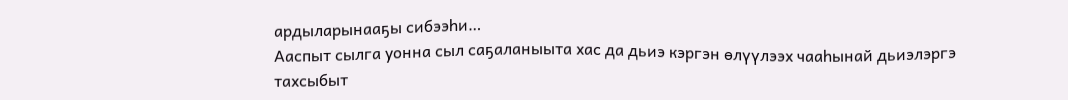ардыларынааҕы сибээһи…
Ааспыт сылга уонна сыл саҕаланыыта хас да дьиэ кэргэн өлүүлээх чааһынай дьиэлэргэ тахсыбыт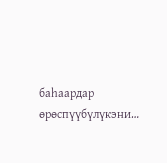баһаардар өрөспүүбүлүкэни…